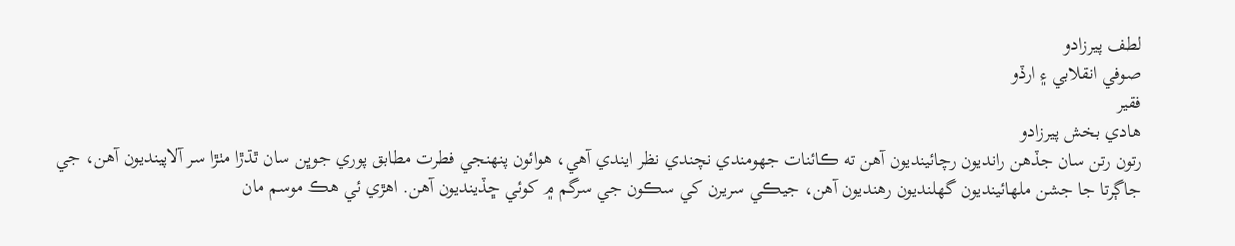لطف پيرزادو
صوفي انقلابي ۽ ارڏو
فقير
هادي بخش پيرزادو
رتون رتن سان جڏهن رانديون رچائينديون آهن ته ڪائنات جهومندي نچندي نظر ايندي آهي، هوائون پنهنجي فطرت مطابق پوري جوڀن سان ٿڌڙا مٺڙا سر آلاپينديون آهن، جي جاڳرتا جا جشن ملهائينديون گهلنديون رهنديون آهن، جيڪي سريرن کي سڪون جي سرگم ۾ کوئي ڇڏينديون آهن. اهڙي ئي هڪ موسم مان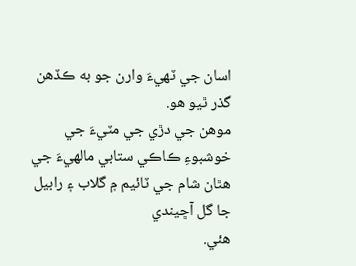اسان جي ٽهيءَ وارن جو به ڪڏهن گذر ٿيو هو.
موهن جي دڙي جي مٽيءَ جي
خوشبوءِ ڪاڪي ستابي مالهيءَ جي هٿان شام جي ٽائيم ۾ گلاب ۽ رابيل جا گل آڇيندي
هئي.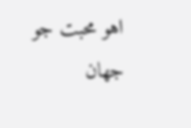اهو محبت جو جهان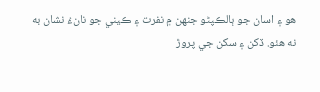هو ۽ اسان جو ٻالڪپڻو جنهن ۾ نفرت ۽ ڪيني جو نانءُ نشان به
نه هئو. ڏکن ۽ سکن جي پروڙ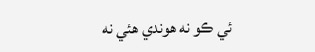ئي ڪو نه هوندي هئي نه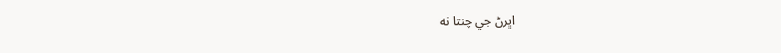اڀرڻ جي چنتا نه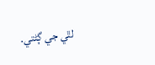لٿي جي ڳڻتي.